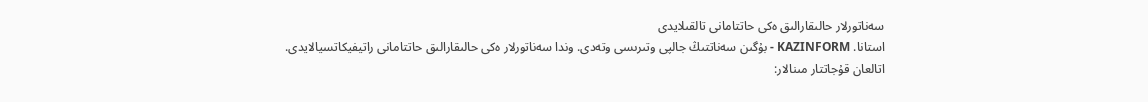سەناتورلار حالىقارالىق ەكى حاتتامانى تالقىلايدى
استانا. KAZINFORM - بۇگىن سەناتتىڭ جالپى وتىرىسى وتەدى. وندا سەناتورلار ەكى حالىقارالىق حاتتامانى راتيفيكاتسيالايدى.
اتالعان قۇجاتتار مىنالار: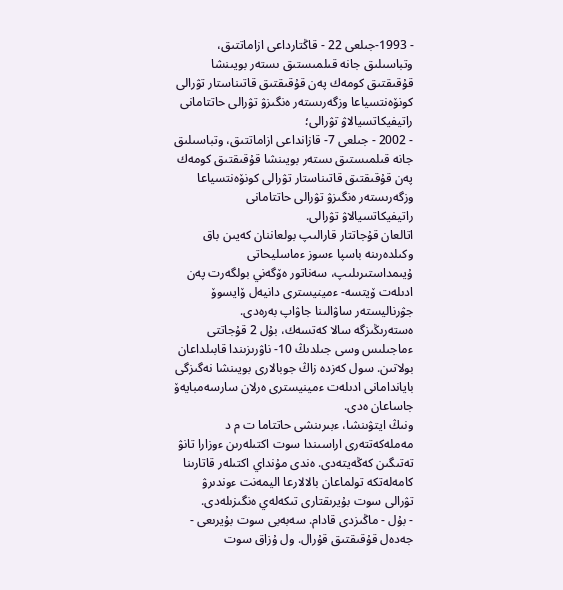- 1993-جىلعى 22 - قاڭتارداعى ازاماتتىق، وتباسىلىق جانە قىلمىستىق ىستەر بويىنشا قۇقىقتىق كومەك پەن قۇقىقتىق قاتىناستار تۋرالى كونۆەنتسياعا وزگەرىستەر ەنگىزۋ تۋرالى حاتتامانى راتيفيكاتسيالاۋ تۋرالى؛
- 2002 - جىلعى 7- قازانداعى ازاماتتىق، وتباسىلىق جانە قىلمىستىق ىستەر بويىنشا قۇقىقتىق كومەك پەن قۇقىقتىق قاتىناستار تۋرالى كونۆەنتسياعا وزگەرىستەر ەنگىزۋ تۋرالى حاتتامانى راتيفيكاتسيالاۋ تۋرالى.
اتالعان قۇجاتتار قارالىپ بولعاننان كەيىن باق وكىلدەرىنە باسپا ءسوز ءماسليحاتى ۇيىمداستىرىلىپ، سەناتور ەۆگەني بولگەرت پەن ادىلەت ۆيتسە- ءمينيسترى دانيەل ۆايسوۆ جۋرناليستەر ساۋالىنا جاۋاپ بەرەدى.
ەستەرىڭىزگە سالا كەتسەك، بۇل 2 قۇجاتتى ءماجىلىس وسى جىلدىڭ 10- ناۋرىزىندا قابىلداعان بولاتىن. سول كەزدە زاڭ جوبالارى بويىنشا نەگىزگى باياندامانى ادىلەت ءمينيسترى ەرلان سارسەمبايەۆ جاساعان ەدى.
ونىڭ ايتۋىنشا، ءبىرىنشى حاتتاما ت م د مەملەكەتتەرى اراسىندا سوت اكتىلەرىن ءوزارا تانۋ تەتىگىن كەڭەيتەدى. ەندى مۇنداي اكتىلەر قاتارىنا كامەلەتكە تولماعان بالالارعا اليمەنت ءوندىرۋ تۋرالى سوت بۇيرىقتارى تىكەلەي ەنگىزىلەدى.
- بۇل - ماڭىزدى قادام. سەبەبى سوت بۇيرىعى - جەدەل قۇقىقتىق قۇرال. ول ۇزاق سوت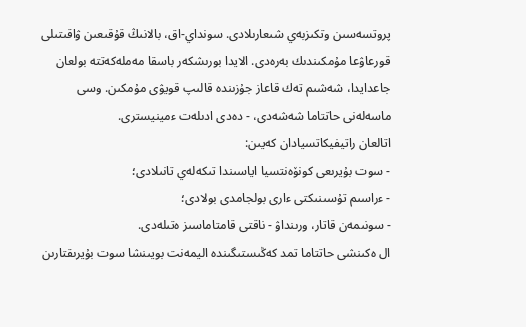پروتسەسىن وتكىزبەي شىعارىلادى. سونداي-اق، بالانىڭ قۇقىعىن ۋاقىتىلى قورعاۋعا مۇمكىندىك بەرەدى. الايدا بورىشكەر باسقا مەملەكەتتە بولعان جاعدايدا، شەشىم تەك قاعاز جۇزىندە قالىپ قويۋى مۇمكىن. وسى ماسەلەنى حاتتاما شەشەدى، - دەدى ادىلەت ءمينيسترى.
اتالعان راتيفيكاتسيادان كەيىن:
- سوت بۇيرىعى كونۆەنتسيا اياسىندا تىكەلەي تانىلادى؛
- ءراسىم تۇسىنىكتى ءارى بولجامدى بولادى؛
- سونىمەن قاتار، ورىنداۋ - ناقتى قامتاماسىز ەتىلەدى.
ال ەكىنشى حاتتاما تمد كەڭىستىگىندە اليمەنت بويىنشا سوت بۇيرىقتارىن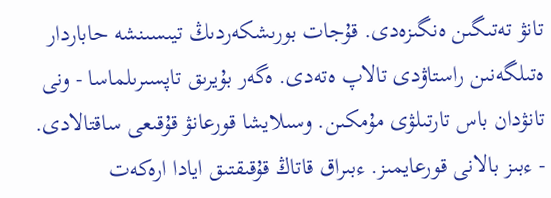تانۋ تەتىگىن ەنگىزەدى. قۇجات بورىشكەردىڭ تيىسىنشە حاباردار ەتىلگەنىن راستاۋدى تالاپ ەتەدى. ەگەر بۇيرىق تاپسىرىلماسا - ونى تانۋدان باس تارتىلۋى مۇمكىن. وسىلايشا قورعانۋ قۇقىعى ساقتالادى.
- ءبىز بالانى قورعايمىز. ءبىراق قاتاڭ قۇقىقتىق ايادا ارەكەت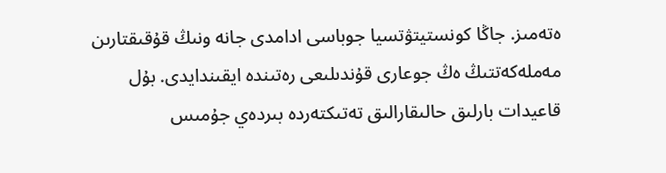ەتەمىز. جاڭا كونستيتۋتسيا جوباسى ادامدى جانە ونىڭ قۇقىقتارىن مەملەكەتتىڭ ەڭ جوعارى قۇندىلىعى رەتىندە ايقىندايدى. بۇل قاعيدات بارلىق حالىقارالىق تەتىكتەردە بىردەي جۇمىس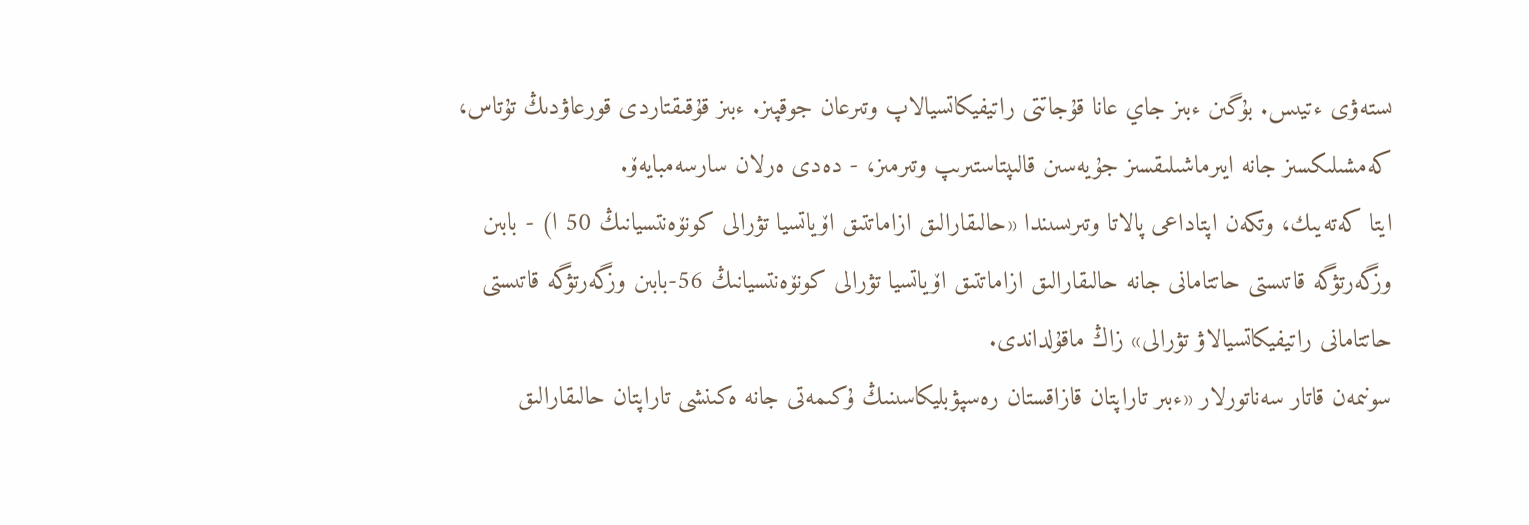ىستەۋى ءتيىس. بۇگىن ءبىز جاي عانا قۇجاتتى راتيفيكاتسيالاپ وتىرعان جوقپىز. ءبىز قۇقىقتاردى قورعاۋدىڭ تۇتاس، كەمشىلىكسىز جانە ايىرماشىلىقسىز جۇيەسىن قالىپتاستىرىپ وتىرمىز، - دەدى ەرلان سارسەمبايەۆ.
ايتا كەتەيىك، وتكەن اپتاداعى پالاتا وتىرىسىندا «حالىقارالىق ازاماتتىق اۆياتسيا تۋرالى كونۆەنتسيانىڭ 50 ا) - بابىن وزگەرتۋگە قاتىستى حاتتامانى جانە حالىقارالىق ازاماتتىق اۆياتسيا تۋرالى كونۆەنتسيانىڭ 56-بابىن وزگەرتۋگە قاتىستى حاتتامانى راتيفيكاتسيالاۋ تۋرالى» زاڭ ماقۇلداندى.
سونىمەن قاتار سەناتورلار «ءبىر تاراپتان قازاقستان رەسپۋبليكاسىنىڭ ۇكىمەتى جانە ەكىنشى تاراپتان حالىقارالىق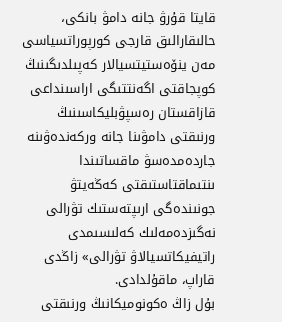قايتا قۇرۋ جانە دامۋ بانكى، حالىقارالىق قارجى كورپوراتسياسى مەن ينۆەستيتسيالار كەپىلدىگىنىڭ كوپجاقتى اگەنتتىگى اراسىنداعى قازاقستان رەسپۋبليكاسىنىڭ ورنىقتى دامۋىنا جانە وركەندەۋىنە جاردەمدەسۋ ماقساتىندا ىنتىماقتاستىقتى كەڭەيتۋ جونىندەگى ارىپتەستىك تۋرالى نەگىزدەمەلىك كەلىسىمدى راتيفيكاتسيالاۋ تۋرالى» زاڭدى قاراپ، ماقۇلدادى.
بۇل زاڭ ەكونوميكانىڭ ورنىقتى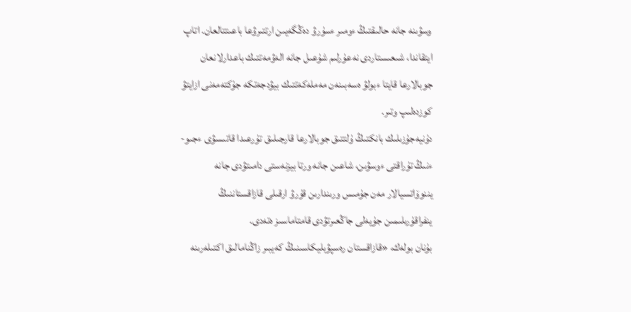وسۋىنە جانە حالىقتىڭ ءومىر ءسۇرۋ دەڭگەيىن ارتتىرۋعا باعىتتالعان. اتاپ ايتقاندا، شىعىستاردى نەعۇرلىم شۇعىل جانە الەۋمەتتىك باعدارلانعان جوبالارعا قايتا ءبولۋ ەسەبىنەن مەملەكەتتىك بيۋدجەتكە جۇكتەمەنى ازايتۋ كوزدەلىپ وتىر.
دۇنيەجۇزىلىك بانكتىڭ ۇلتتىق جوبالارعا قارجىلىق تۇرعىدا قاتىسۋى ءجىو- ءنىڭ تۇراقتى ءوسۋىن، شاعىن جانە ورتا بيزنەستى دامىتۋدى جانە يننوۆاتسيالار مەن جۇمىس ورىندارىن قۇرۋ ارقىلى قازاقستاننىڭ ينفراقۇرىلىمىن جۇيەلى جاڭعىرتۋدى قامتاماسىز ەتەدى.
بۇنان بولەك، «قازاقستان رەسپۋبليكاسىنىڭ كەيبىر زاڭنامالىق اكتىلەرىنە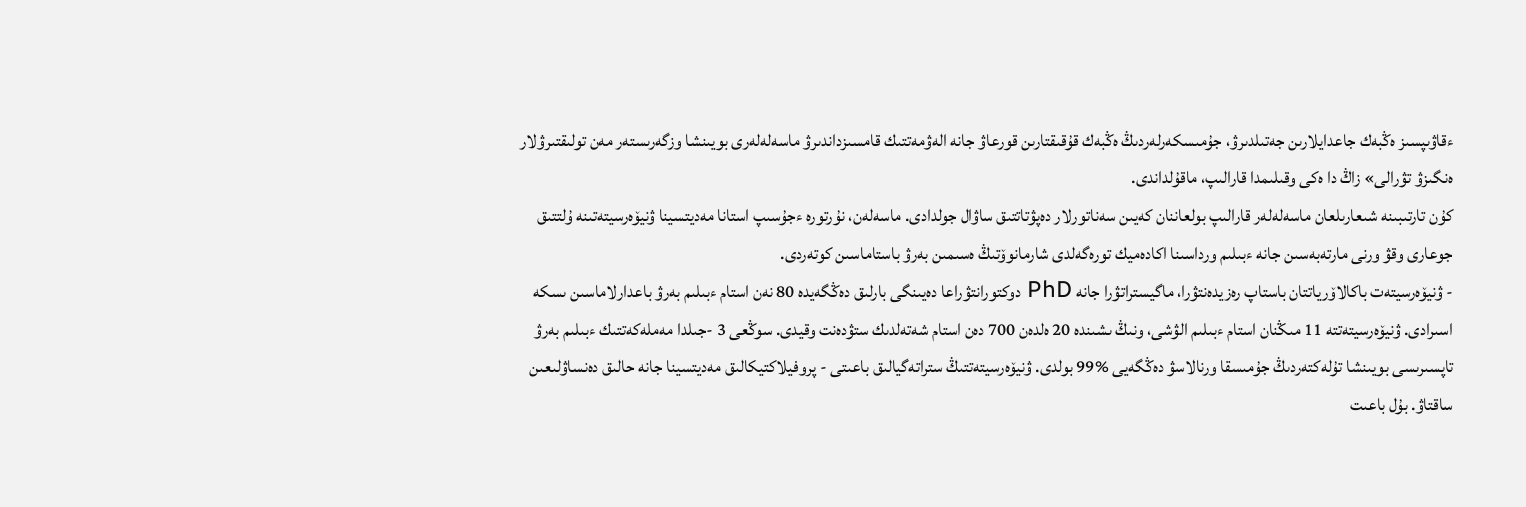ءقاۋىپسىز ەڭبەك جاعدايلارىن جەتىلدىرۋ، جۇمىسكەرلەردىڭ ەڭبەك قۇقىقتارىن قورعاۋ جانە الەۋمەتتىك قامسىزداندىرۋ ماسەلەلەرى بويىنشا وزگەرىستەر مەن تولىقتىرۋلار ەنگىزۋ تۋرالى» زاڭ دا ەكى وقىلىمدا قارالىپ، ماقۇلداندى.
كۇن تارتىبىنە شىعارىلعان ماسەلەلەر قارالىپ بولعاننان كەيىن سەناتورلار دەپۋتاتتىق ساۋال جولدادى. ماسەلەن، نۇرتورە ءجۇسىپ استانا مەديتسينا ۋنيۆەرسيتەتىنە ۇلتتىق جوعارى وقۋ ورنى مارتەبەسىن جانە ءبىلىم ورداسىنا اكادەميك تورەگەلدى شارمانوۆتىڭ ەسىمىن بەرۋ باستاماسىن كوتەردى.
- ۋنيۆەرسيتەت باكالاۆرياتتان باستاپ رەزيدەنتۋرا، ماگيستراتۋرا جانە PhD دوكتورانتۋراعا دەيىنگى بارلىق دەڭگەيدە 80 نەن استام ءبىلىم بەرۋ باعدارلاماسىن ىسكە اسىرادى. ۋنيۆەرسيتەتتە 11 مىڭنان استام ءبىلىم الۋشى، ونىڭ ىشىندە 20 ەلدەن 700 دەن استام شەتەلدىك ستۋدەنت وقيدى. سوڭعى 3 -جىلدا مەملەكەتتىك ءبىلىم بەرۋ تاپسىرىسى بويىنشا تۇلەكتەردىڭ جۇمىسقا ورنالاسۋ دەڭگەيى %99 بولدى. ۋنيۆەرسيتەتتىڭ ستراتەگيالىق باعىتى - پروفيلاكتيكالىق مەديتسينا جانە حالىق دەنساۋلىعىن ساقتاۋ. بۇل باعىت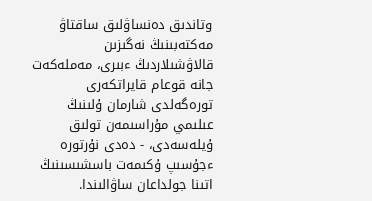وتاندىق دەنساۋلىق ساقتاۋ مەكتەبىنىڭ نەگىزىن قالاۋشىلاردىڭ ءبىرى، مەملەكەت جانە قوعام قايراتكەرى تورەگەلدى شارمان ۇلىنىڭ عىلىمي مۇراسىمەن تولىق ۇيلەسەدى، - دەدى نۇرتورە ءجۇسىپ ۇكىمەت باسشىسىنىڭ اتىنا جولداعان ساۋالىندا.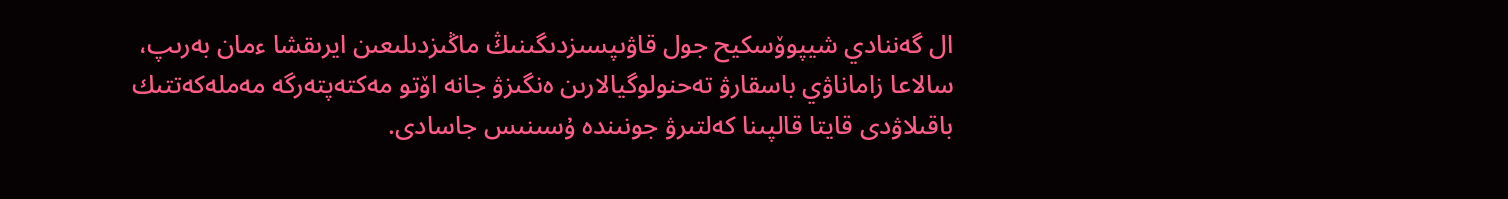ال گەننادي شيپوۆسكيح جول قاۋىپسىزدىگىنىڭ ماڭىزدىلىعىن ايرىقشا ءمان بەرىپ، سالاعا زاماناۋي باسقارۋ تەحنولوگيالارىن ەنگىزۋ جانە اۆتو مەكتەپتەرگە مەملەكەتتىك باقىلاۋدى قايتا قالپىنا كەلتىرۋ جونىندە ۇسىنىس جاسادى.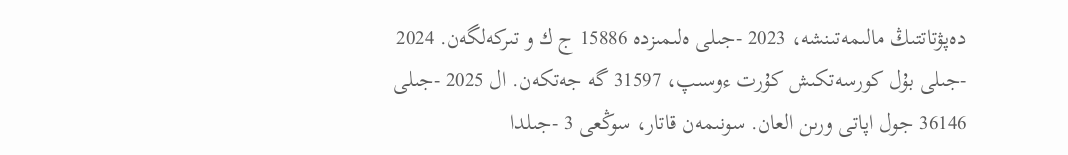دەپۋتاتتىڭ مالىمەتىنشە، 2023 -جىلى ەلىمىزدە 15886 ج ك و تىركەلگەن. 2024 -جىلى بۇل كورسەتكىش كۇرت ءوسىپ، 31597 گە جەتكەن. ال 2025 -جىلى 36146 جول اپاتى ورىن العان. سونىمەن قاتار، سوڭعى 3 -جىلدا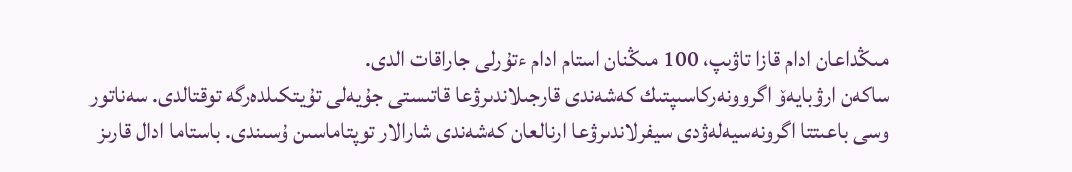مىڭداعان ادام قازا تاۋىپ، 100 مىڭنان استام ادام ءتۇرلى جاراقات الدى.
ساكەن ارۋبايەۆ اگروونەركاسىپتىك كەشەندى قارجىلاندىرۋعا قاتىستى جۇيەلى تۇيتكىلدەرگە توقتالدى. سەناتور وسى باعىتتا اگرونەسيەلەۋدى سيفرلاندىرۋعا ارنالعان كەشەندى شارالار توپتاماسىن ۇسىندى. باستاما ادال قارىز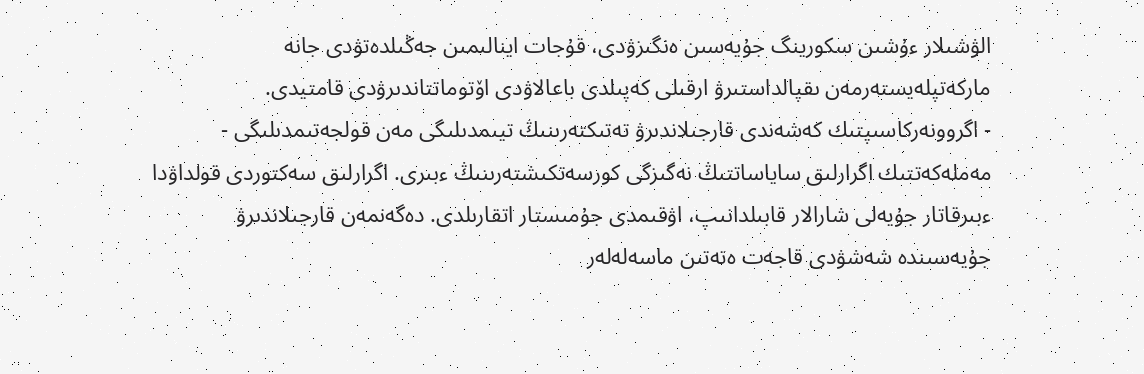الۋشىلار ءۇشىن سكورينگ جۇيەسىن ەنگىزۋدى، قۇجات اينالىمىن جەڭىلدەتۋدى جانە ماركەتپلەيستەرمەن ىقپالداستىرۋ ارقىلى كەپىلدى باعالاۋدى اۆتوماتتاندىرۋدى قامتيدى.
- اگروونەركاسىپتىك كەشەندى قارجىلاندىرۋ تەتىكتەرىنىڭ تيىمدىلىگى مەن قولجەتىمدىلىگى - مەملەكەتتىك اگرارلىق ساياساتتىڭ نەگىزگى كورسەتكىشتەرىنىڭ ءبىرى. اگرارلىق سەكتوردى قولداۋدا ءبىرقاتار جۇيەلى شارالار قابىلدانىپ، اۋقىمدى جۇمىستار اتقارىلدى. دەگەنمەن قارجىلاندىرۋ جۇيەسىندە شەشۋدى قاجەت ەتەتىن ماسەلەلەر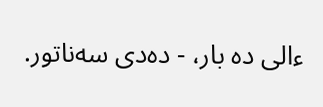ءالى دە بار، - دەدى سەناتور.